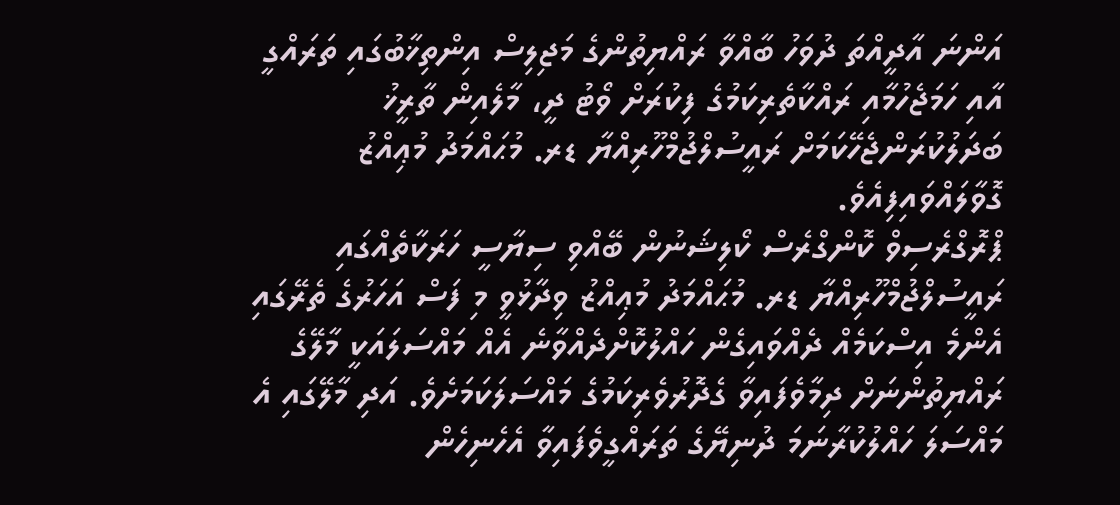އަންނަ އާދީއްތަ ދުވަހު ބާއްވާ ރައްޔިތުންގެ މަޖިލިސް އިންތިޚާބުގައި ތަރައްގީ އާއި ހަމަޖެހުމާއި ރައްކާތެރިކަމުގެ ފިކުރަށް ވޯޓު ދީ، މާލެއިން ތާރީޚު ބަދަލުކުރަންޖެހޭކަމަށް ރައީސުލްޖުމްހޫރިއްޔާ ޑރ. މުޙައްމަދު މުޢިއްޒު ގޮވާލައްވައިފިއެވެ.
ޕްރޮގްރެސިވް ކޮންގްރެސް ކޯލިޝަނުން ބޭއްވި ސިޔާސީ ހަރަކާތެއްގައި ރައީސުލްޖުމްހޫރިއްޔާ ޑރ. މުޙައްމަދު މުޢިއްޒު ވިދާޅުވީ މި ފަސް އަހަރުގެ ތެރޭގައި އެންމެ އިސްކަމެއް ދެއްވައިގެން ހައްލުކޮށްދެއްވާނެ އެއް މައްސަލައަކީ މާލޭގެ ރައްޔިތުންނަށް ދިމާވެފައިވާ ގެދޮރުވެރިކަމުގެ މައްސަލަކަމަށެވެ. އަދި މާލޭގައި އެ މައްސަލަ ހައްލުކުރާނަމަ ދުނިޔޭގެ ތަރައްގީވެފައިވާ އެހެނިހެން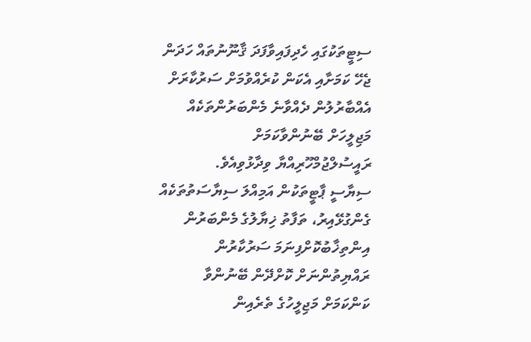ސިޓީތަކުގައި ހެދިފައިވާފަދަ ޤާނޫނުތައް ހަދަން ޖެހޭ ކަމަށާއި އެކަން ކުރެއްވުމަށް ސަރުކާރަށް އެއްބާރުލުން ދެއްވާނެ މެންބަރުންތަކެއް މަޖިލީހަށް ބޭނުންވާކަމަށް ރައީސުލްޖުމްހޫރިއްޔާ ވިދާޅުވިއެވެ.
ސިޔާސީ ޕާޓީތަކުން އަމިއްލަ ސިޔާސަތުތަކެއް ގެންގުޅޭއިރު، ތަފާތު ޚިޔާލުގެ މެންބަރުން އިންތިޚާބުކޮށްފިނަމަ ސަރުކާރުން ރައްޔިތުންނަށް ކޮށްދޭން ބޭނުންވާ ކަންކަމަށް މަޖިލީހުގެ ތެރެއިން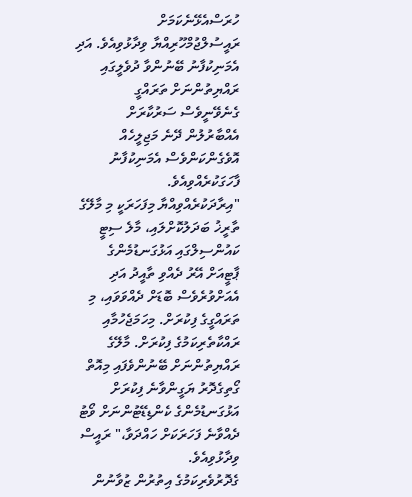ހުރަސްއެޅޭނެކަމަށް ރައީސުލްޖުމްހޫރިއްޔާ ވިދާޅުވިއެވެ. އަދި އެމަނިކުފާނު ބޭނުންވާ ދުވެލީގައި ރައްޔިތުންނަށް ތަރައްގީ ގެނެވޭނީވެސް ސަރުކާރަށް އެއްބާރުލުން ދޭނެ މަޖިލީހެއް އޮވެގެންކަންވެސް އެމަނިކުފާނު ފާހަގަކުރެއްވިއެވެ.
"އިރާދަކުރެއްވިއްޔާ މިފަހަރަކީ މި މާލޭގެ ތާރީޚު ބަދަލުކޮށްލައި، މާލެ ސިޓީ ކައުންސިލްގައި އަޅުގަނޑުމެންގެ ޕާޓީއަށް އޭރު ދެއްވި ތާއީދު އަދި އެއަށްވުރެވެސް ބޮޑަށް ދެއްވަވައި، މި ތަރައްގީގެ ފިކުރަށް. މިހަމަޖެހުމާއި ރައްކާތެރިކަމުގެ ފިކުރަށް. މާލޭގެ ރައްޔިތުންނަށް ބޭނުންވެފައި މިއޮތް ގޯތިގެދޮރު ޔަގީންވާނެ ފިކުރަށް އަޅުގަނޑުމެންގެ ކެންޑިޑޭޓުންނަށް ވޯޓު ދެއްވާނެ ފަހަރަކަށް ހައްދަވާ،" ރައީސް ވިދާޅުވިއެވެ.
ގެދޮރުވެރިކަމުގެ އިތުރުން ޒުވާނުން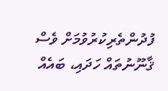ފުދުންތެރިކުރުވުމަށް ވެސް ޤާނޫނުތައް ހަދައި، ބައެއް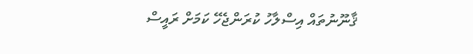ޤާނޫނުތައް އިސްލާހު ކުރަންޖެހޭ ކަމަށް ރައީސް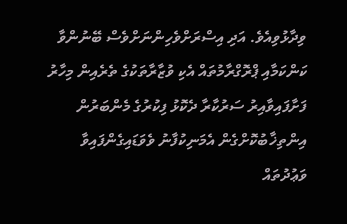ވިދާޅުވިއެވެ. އަދި އިސްރަށްވެހިންނަށްވެސް ބޭނުންވާ ކަންކަމާއި ޕްރޮގްރާމުތައް އެކި ވުޒާރާތަކުގެ ތެރެއިން މިހާރު ފަށާފައިވާއިރު ސަރުކާރާ ދެކޮޅު ފިކުރުގެ މެންބަރުން އިންތިޚާބުކޮށްގެން އެމަނިކުފާނު ވެވަޑައިގެންފައިވާ ވަޢުދުތައް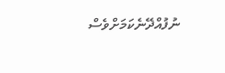ނުފުއްދޭނެކަމަށްވެސް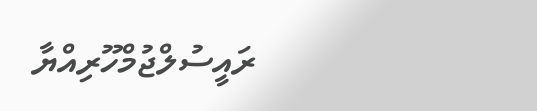ރައީސުލްޖުމްހޫރިއްޔާ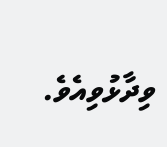ވިދާޅުވިއެވެ.